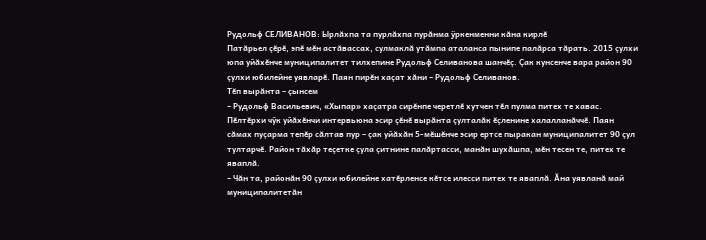Рудольф СЕЛИВАНОВ: Ырлăхпа та пурлăхпа пурăнма ÿркенменни кăна кирлĕ
Патăрьел çĕрĕ, эпĕ мĕн астăвассах, сулмаклă утăмпа аталанса пынипе палăрса тăрать. 2015 çулхи юпа уйăхĕнче муниципалитет тилхепине Рудольф Селиванова шанчĕç. Çак кунсенче вара район 90 çулхи юбилейне уявларĕ. Паян пирĕн хаçат хăни – Рудольф Селиванов.
Тĕп вырăнта – çынсем
– Рудольф Васильевич, «Хыпар» хаçатра сирĕнпе черетлĕ хутчен тĕл пулма питех те хавас. Пĕлтĕрхи чўк уйăхĕнчи интервьюна эсир çĕнĕ вырăнта çулталăк ĕçленине халалланăччĕ. Паян сăмах пуçарма тепĕр сăлтав пур – çак уйăхăн 5-мĕшĕнче эсир ертсе пыракан муниципалитет 90 çул тултарчĕ. Район тăхăр теçетке çула çитнине палăртасси, манăн шухăшпа, мĕн тесен те, питех те яваплă.
– Чăн та, районăн 90 çулхи юбилейне хатĕрленсе кĕтсе илесси питех те яваплă. Ăна уявланă май муниципалитетăн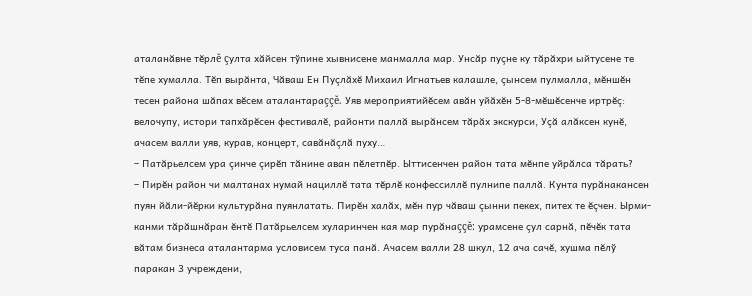аталанăвне тĕрлĕ çулта хăйсен тўпине хывнисене манмалла мар. Унсăр пуçне ку тăрăхри ыйтусене те тĕпе хумалла. Тĕп вырăнта, Чăваш Ен Пуçлăхĕ Михаил Игнатьев калашле, çынсем пулмалла, мĕншĕн тесен района шăпах вĕсем аталантараççĕ. Уяв мероприятийĕсем авăн уйăхĕн 5-8-мĕшĕсенче иртрĕç: велочупу, истори тапхăрĕсен фестивалĕ, районти паллă вырăнсем тăрăх экскурси, Уçă алăксен кунĕ, ачасем валли уяв, курав, концерт, савăнăçлă пуху…
– Патăрьелсем ура çинче çирĕп тăнине аван пĕлетпĕр. Ыттисенчен район тата мĕнпе уйрăлса тăрать?
– Пирĕн район чи малтанах нумай нациллĕ тата тĕрлĕ конфессиллĕ пулнипе паллă. Кунта пурăнакансен пуян йăли-йĕрки культурăна пуянлатать. Пирĕн халăх, мĕн пур чăваш çынни пекех, питех те ĕçчен. Ырми-канми тăрăшнăран ĕнтĕ Патăрьелсем хуларинчен кая мар пурăнаççĕ: урамсене çул сарнă, пĕчĕк тата вăтам бизнеса аталантарма условисем туса панă. Ачасем валли 28 шкул, 12 ача сачĕ, хушма пĕлў паракан 3 учреждени,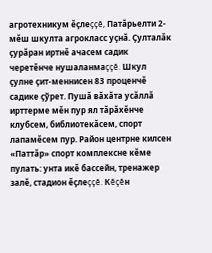агротехникум ĕçлеççĕ, Патăрьелти 2-мĕш шкулта агрокласс уçнă. Çулталăк çурăран иртнĕ ачасем садик черетĕнче нушаланмаççĕ. Шкул çулне çит-меннисен 83 проценчĕ садике çўрет. Пушă вăхăта усăллă ирттерме мĕн пур ял тăрăхĕнче клубсем, библиотекăсем, спорт лапамĕсем пур. Район центрне килсен «Паттăр» спорт комплексне кĕме пулать: унта икĕ бассейн, тренажер залĕ, стадион ĕçлеççĕ. Кĕçĕн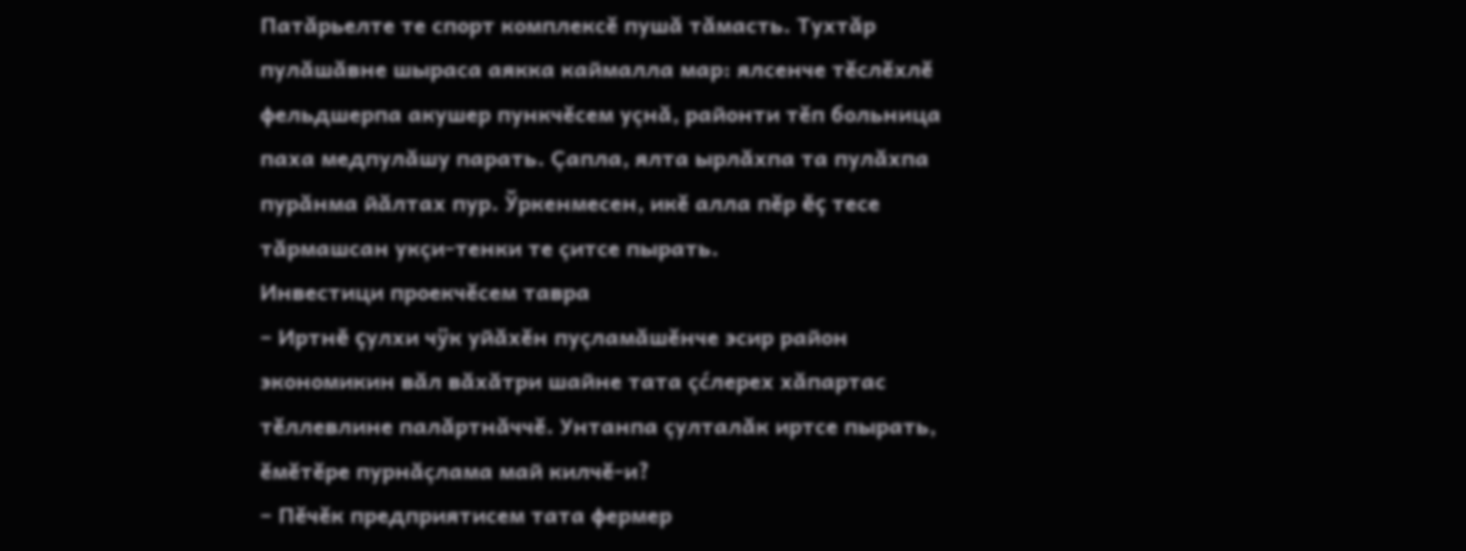Патăрьелте те спорт комплексĕ пушă тăмасть. Тухтăр пулăшăвне шыраса аякка каймалла мар: ялсенче тĕслĕхлĕ фельдшерпа акушер пункчĕсем уçнă, районти тĕп больница паха медпулăшу парать. Çапла, ялта ырлăхпа та пулăхпа пурăнма йăлтах пур. Ўркенмесен, икĕ алла пĕр ĕç тесе тăрмашсан укçи-тенки те çитсе пырать.
Инвестици проекчĕсем тавра
– Иртнĕ çулхи чÿк уйăхĕн пуçламăшĕнче эсир район экономикин вăл вăхăтри шайне тата çćлерех хăпартас тĕллевлине палăртнăччĕ. Унтанпа çулталăк иртсе пырать, ĕмĕтĕре пурнăçлама май килчĕ-и?
– Пĕчĕк предприятисем тата фермер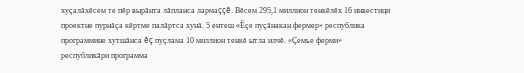хуçалăхĕсем те пĕр вырăнта лăпланса лармаççĕ. Вĕсем 295,1 миллион тенкĕлĕх 16 инвестици проектне пурнăçа кĕртме палăртса хунă. 5 ентеш «Ĕçе пуçăнакан фермер» республика программине хутшăнса ĕç пуçлама 10 миллион тенкĕ ытла илчĕ. «Çемье ферми» республикăри программа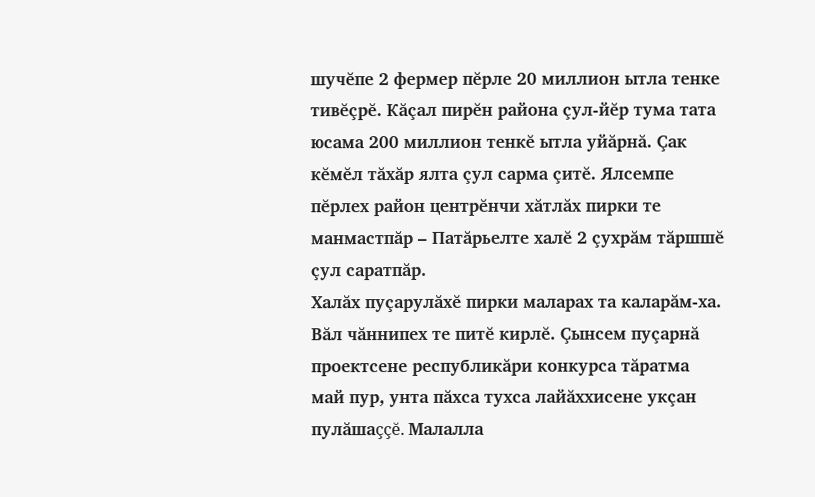шучĕпе 2 фермер пĕрле 20 миллион ытла тенке тивĕçрĕ. Кăçал пирĕн района çул-йĕр тума тата юсама 200 миллион тенкĕ ытла уйăрнă. Çак кĕмĕл тăхăр ялта çул сарма çитĕ. Ялсемпе пĕрлех район центрĕнчи хăтлăх пирки те манмастпăр – Патăрьелте халĕ 2 çухрăм тăршшĕ çул саратпăр.
Халăх пуçарулăхĕ пирки маларах та каларăм-ха. Вăл чăннипех те питĕ кирлĕ. Çынсем пуçарнă проектсене республикăри конкурса тăратма май пур, унта пăхса тухса лайăххисене укçан пулăшаççĕ. Малалла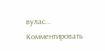вулас...
Комментировать